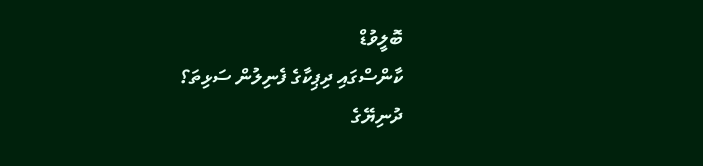ބޮލީވުޑް
ކާންސްގައި ދިޕިކާގެ ފެނިލުން ސަޅިތަ؟
ދުނިޔޭގެ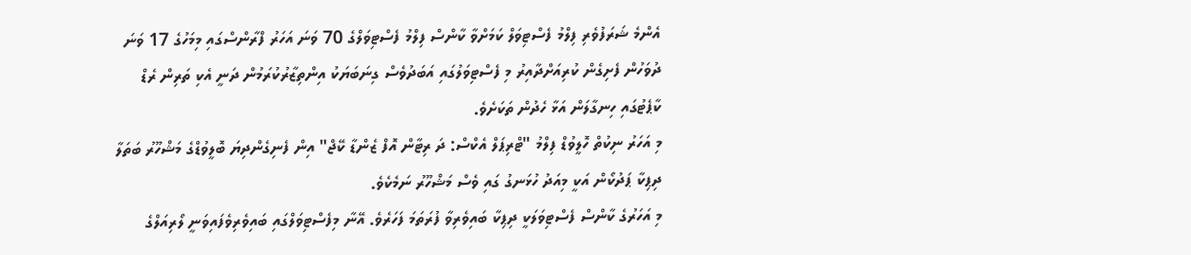އެންމެ ޝަރަފުވެރި ފިލްމު ފެސްޓިވަލް ކަމަށްވާ ކާންސް ފިލްމު ފެސްޓިވަލްގެ 70 ވަނަ އަހަރު ފްރާންސްގައި މިމަހުގެ 17 ވަނަ ދުވަހުން ފެށިގެން ކުރިއަށްދާއިރު މި ފެސްޓިވަލުގައި އަބަދުވެސް ގިނަބަޔަކު އިންތިޒާރުކުރަމުން ދަނީ އެކި ތަރިން ރެޑް ކާޕެޓުގައި ހިނގާލަން އަޅާ ހެދުން ތަކަށެވެ.
މި އަހަރު ނިކުތް ހޮލީވުޑް ފިލްމު "ޓްރިޕަލް އެކްސް: ދަ ރިޓާން އޮފް ޒެންޑާ ކޭޖް" އިން ފެނިގެންދިޔަ ބޮލީވުޑްގެ މަޝްހޫރު ބަތަލާ ދިޕިކާ ޕަދުކޯން އަކީ މިއަދު ހުޅަނގު ގައި ވެސް މަޝްހޫރު ނަމެކެވެ.
މި އަހަރުގެ ކާންސް ފެސްޓިވަލަކީ ދިޕިކާ ބައިވެރިވާ ފުރަތަމަ ފަހަރެވެ. އޭނާ މިފެސްޓިވަލްގައި ބައިވެރިވެފައިވަނީ ލޯރިއަލްގެ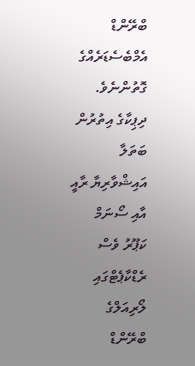ބްރޭންޑް އެމްބެސެޑަރެއްގެ ގޮތުންނެވެ. ދިޕިކާގެ އިތުރުން ބަތަލާ އައިޝްވާރިޔާ ރާއީ އާއި ސޯނަމް ކަޕޫރު ވެސް ރެޑްކާޕެޓްގައި ލޯރިއަލްގެ ބްރޭންޑް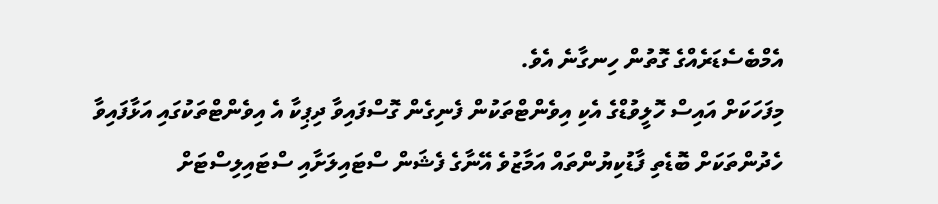އެމްބެސެޑަރެއްގެ ގޮތުން ހިނގާނެ އެވެ.
މިފަހަކަށް އައިސް ހޮލީވުޑްގެ އެކި އިވެންޓްތަކުން ފެނިގެން ގޮސްފައިވާ ދިޕިކާ އެ އިވެންޓްތަކުގައި އަޅާފައިވާ ހެދުންތަކަށް ބޮޑެތި ފާޑުކިޔުންތައް އަމާޒުވެ އޭނާގެ ފެޝަން ސްޓައިލަށާއި ސްޓައިލިސްޓަށް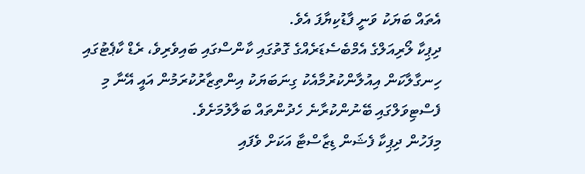އެތައް ބަޔަކު ވަނީ ފާޑުކިޔާފަ އެވެ.
ދިޕިކާ ލޯރިއަލްގެ އެމްބެސެޑަރެއްގެ ގޮތުގައި ކާންސްގައި ބައިވެރިވެ، ރެޑް ކާޕެޓުގައި ހިނގާލާކަން އިއުލާންކުރުމާއެކު ގިނަބަޔަކު އިންތިޒާރުކުރަމުން އައީ އޭނާ މި ފެސްޓިވަލްގައި ބޭނުންކުރާނެ ހެދުންތައް ބަލާލުމަށެވެ.
މިފަހުން ދިޕިކާ ފެޝަން ޑިޒާސްޓާ އަކަށް ވެފައި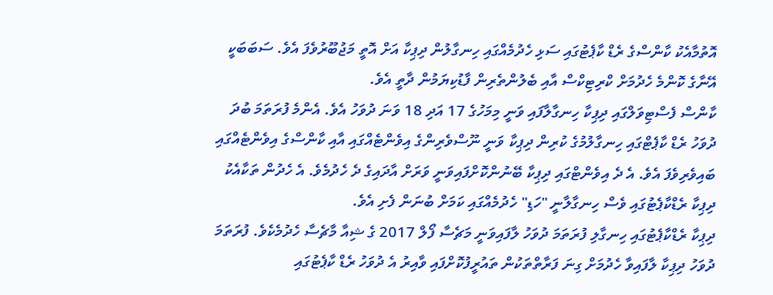އޮތުމާއެކު ކާންސްގެ ރެޑް ކާޕެޓުގައި ސަޅި ހެދުމެއްގައި ހިނގާލުން ދިޕިކާ އަށް އޮތީ މަޖުބޫރުވެފަ އެވެ. ސަބަބަކީ އޭނާގެ ކޮންމެ ހެދުމަށް ކްރިޓިކްސް އާއި ބެލުންތެރިން ފާޑުކިޔަމުން ދާތީ އެވެ.
ކާންސް ފެސްޓިވަލްގައި ދިޕިކާ ހިނގާލާފައި ވަނީ މިމަހުގެ 17 އަދި 18 ވަނަ ދުވަހު އެވެ. އެންމެ ފުރަތަމަ ބުދަ ދުވަހު ރެޑް ކާޕެޓްގައި ހިނގާލުމުގެ ކުރިން ދިޕިކާ ވަނީ ނޫސްވެރިންގެ އިވެންޓެއްގައި އާއި ކާންސްގެ އިވެންޓެއްގައި ބައިވެރިވެފަ އެވެ. އެ ދެ އިވެންޓްގައި ދިޕިކާ ބޭނުންކޮށްފައިވަނީ ވަރަށް އާދައިގެ ދެ ހެދުމެވެ. އެ ހެދުން ތަކާއެކު ދިޕިކާ ރެޑްކާޕެޓުގައި ވެސް ހިނގާލާނީ "ހަޑި" ހެދުމެއްގައި ކަމަށް ބުނަން ފެށި އެވެ.
ދިޕިކާ ރެޑްކާޕެޓުގައި ހިނގާލި ފުރަތަމަ ދުވަހު ލާފައިވަނީ މަޗެސާ ފޯލް 2017 ގެ ޝިއާ މާޗެސާ ހެދުމެކެވެ. ފުރަތަމަ ދުވަހު ދިޕިކާ ލާފައިވާ ހެދުމަށް ގިނަ ފަރާތްތަކުން ތައުރީފުކޮށްފައި ވާއިރު އެ ދުވަހު ރެޑް ކާޕެޓުގައި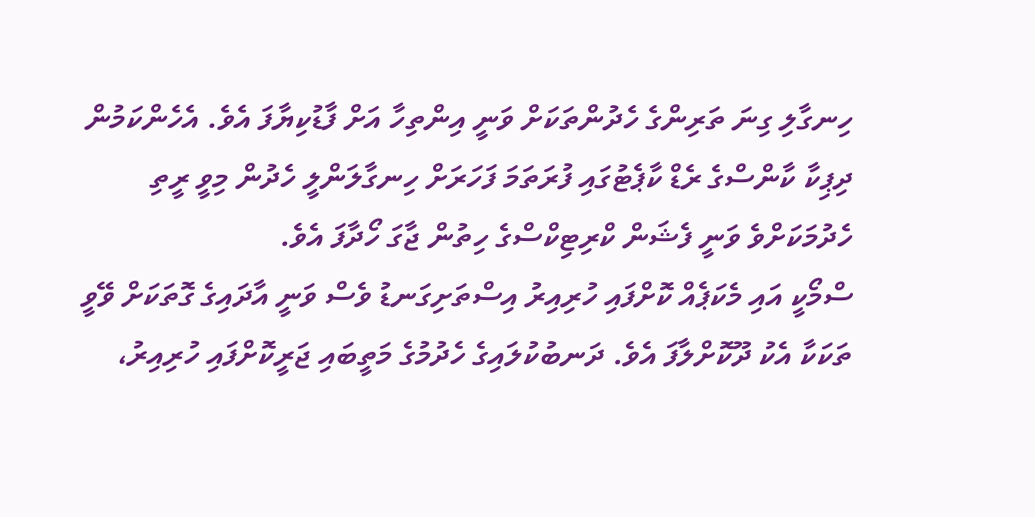ހިނގާލި ގިނަ ތަރިންގެ ހެދުންތަކަށް ވަނީ އިންތިހާ އަށް ފާޑުކިޔާފަ އެވެ. އެހެންކަމުން ދިޕިކާ ކާންސްގެ ރެޑް ކާޕެޓުގައި ފުރަތަމަ ފަހަރަށް ހިނގާލަންލީ ހެދުން މިވީ ރީތި ހެދުމަކަށްވެ ވަނީ ފެޝަން ކްރިޓިކްސްގެ ހިތުން ޖާގަ ހޯދާފަ އެވެ.
ސްމޯކީ އައި މެކަޕެއް ކޮށްފައި ހުރިއިރު އިސްތަށިގަނޑު ވެސް ވަނީ އާދައިގެ ގޮތަކަށް ވޭވީ ތަކަކާ އެކު ދޫކޮށްލާފަ އެވެ. ދަނބުކުލައިގެ ހެދުމުގެ މަތީބައި ޖަރީކޮށްފައި ހުރިއިރު،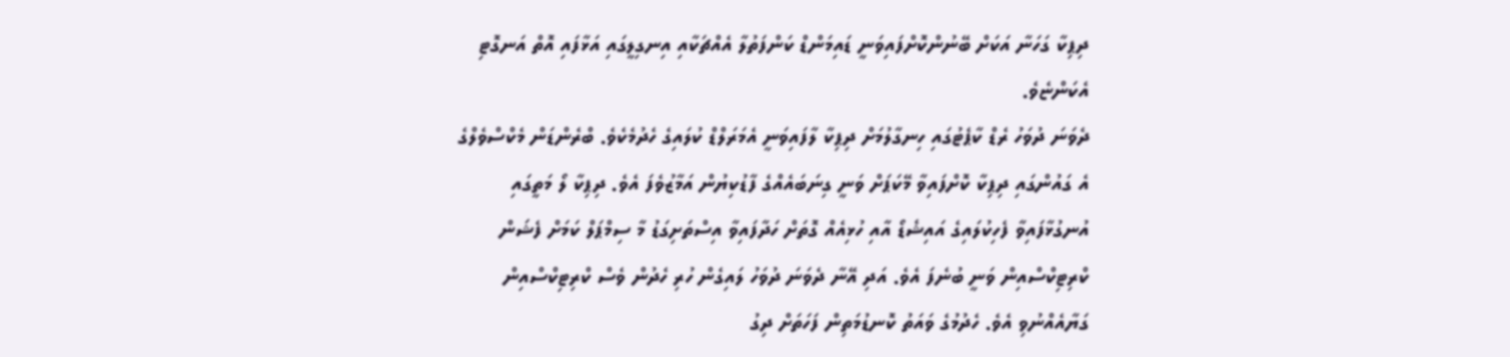ދިޕިކާ ގަހަނާ އަކަށް ބޭނުންކޮށްފައިވަނީ ޑައިމަންޑް ކަންފަތުލާ އެއްޗަކާއި އިނގިލީގައި އަޅާފައި އޮތް އަނގޮޓި އެކަންޏެވެ.
ދެވަނަ ދުވަހު ރެޑް ކާޕެޓުގައި ހިނގާލުމަށް ދިޕިކާ ލާފައިވަނީ އެމަރަލްޑް ކުލައިގެ ހެދުމެކެވެ. ބްރެންޑަން މެކްސްވެލްގެ އެ ގައުންގައި ދިޕިކާ ކޮށްފައިވާ މޭކަޕަށް ވަނީ ގިނަބައެއްގެ ފާޑުކިޔުން އަމާޒުވެފަ އެވެ. ދިޕިކާ ލޯ މަތީގައި އުނގުޅާފައިވާ ފެހިކުލައިގެ އައިޝެޑޯ އާއި ހުޅިއެއް ގޮތަށް ހަދާފައިވާ އިސްތަށިގަޑު މާ ސިމްޕަލް ކަމަށް ފެޝަން ކްރިޓިކްސްއިން ވަނީ ބުނެފަ އެވެ. އަދި އޭނާ ދެވަނަ ދުވަހު ލައިގެން ހުރި ހެދުން ވެސް ކްރިޓިކްސްއިން ގަޔާއެއްނުވި އެވެ. ހެދުމުގެ ވައަތު ކޮނޑުމަތިން ފަހަތަށް ދިގު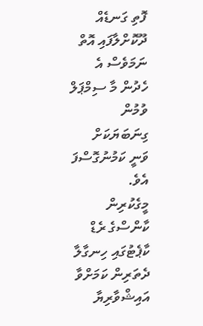ފޮތި ގަނޑެއް ދޫކޮށްލާފައި އޮތް ނަމަވެސް އެ ހެދުން މާ ސިމްޕަލް ވުމުން ގިނަބަޔަކަށް ވަނީ ކަމުނުގޮސްފަ އެވެ.
މީގެކުރިން ކާންސްގެ ރެޑް ކާޕެޓުގައި ހިނގާލާ ދެތަރިން ކަމަށްވާ އައިޝްވާރިޔާ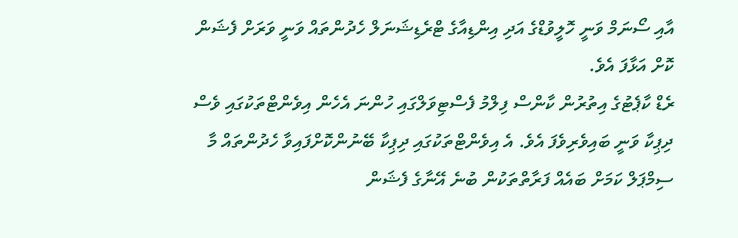އާއި ސޯނަމް ވަނީ ހޮލީވުޑްގެ އަދި އިންޑިއާގެ ޓްރެޑިޝަނަލް ހެދުންތައް ވަނީ ވަރަށް ފެޝަން ކޮށް އަޅާފަ އެވެ.
ރެޑް ކާޕެޓުގެ އިތުރުން ކާންސް ފިލްމު ފެސްޓިވަލްގައި ހުންނަ އެހެން އިވެންޓްތަކުގައި ވެސް ދިޕިކާ ވަނީ ބައިވެރިވެފަ އެވެ. އެ އިވެންޓްތަކުގައި ދިޕިކާ ބޭނުންކޮށްފައިވާ ހެދުންތައް މާ ސިމްޕަލް ކަމަށް ބައެއް ފަރާތްތަކުން ބުނެ އޭނާގެ ފެޝަން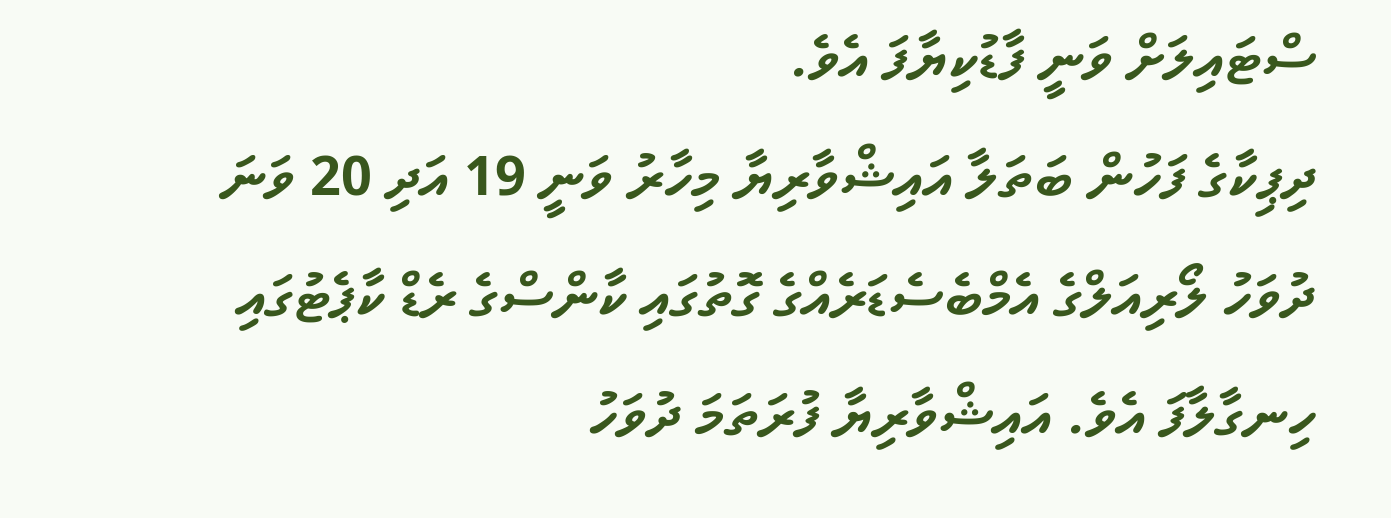ސްޓައިލަށް ވަނީ ފާޑުކިޔާފަ އެވެ.
ދިޕިކާގެ ފަހުން ބަތަލާ އައިޝްވާރިޔާ މިހާރު ވަނީ 19 އަދި 20 ވަނަ ދުވަހު ލޯރިއަލްގެ އެމްބެސެޑަރެއްގެ ގޮތުގައި ކާންސްގެ ރެޑް ކާޕެޓުގައި ހިނގާލާފަ އެވެ. އައިޝްވާރިޔާ ފުރަތަމަ ދުވަހު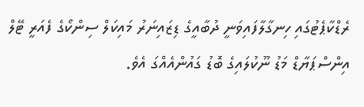ރެޑްކާޕެޓުގައި ހިނގާލާފައިވަނީ ދުބާއީގެ ޑިޒައިނަރު މައިކަލް ސިންކޯގެ ފެއަރީ ޓޭލް އިންސްޕަޔާޑް މަޑު ނޫކުލައިގެ ބޮޑު ގައުންއެއްގަ އެވެ.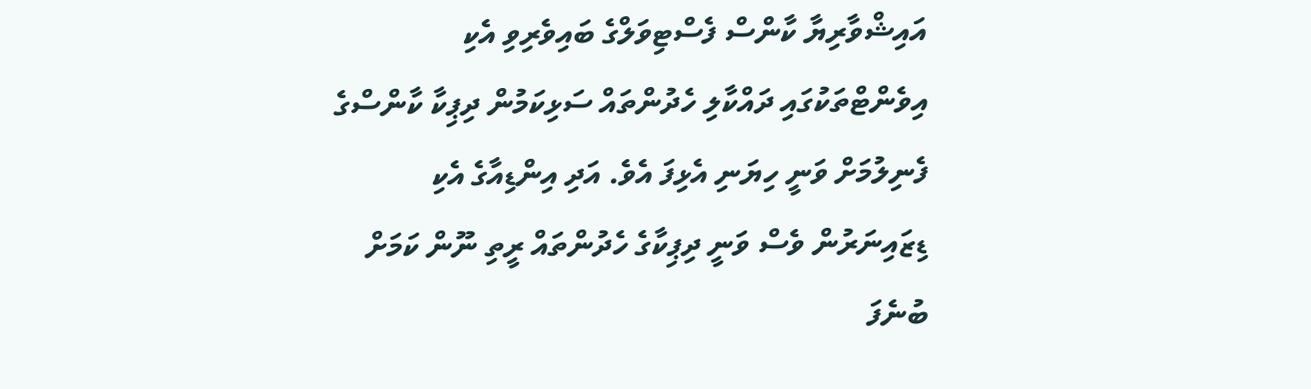އައިޝްވާރިޔާ ކާންސް ފެސްޓިވަލްގެ ބައިވެރިވި އެކި އިވެންޓްތަކުގައި ދައްކާލި ހެދުންތައް ސަޅިކަމުން ދިޕިކާ ކާންސްގެ ފެނިލުމަށް ވަނީ ހިޔަނި އެޅިފަ އެވެ. އަދި އިންޑިއާގެ އެކި ޑިޒައިނަރުން ވެސް ވަނީ ދިޕިކާގެ ހެދުންތައް ރީތި ނޫން ކަމަށް ބުނެފަ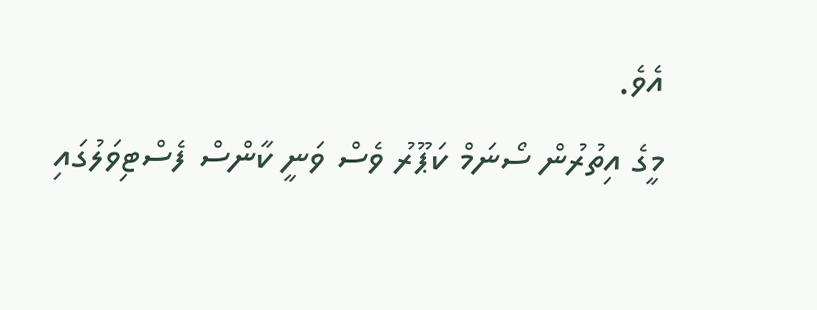އެވެ.
މީގެ އިތުރުން ސޯނަމް ކަޕޫރު ވެސް ވަނީ ކާންސް ފެސްޓިވަލުގައި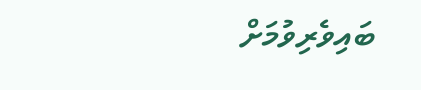ބައިވެރިވުމަށް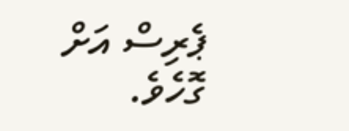ޕެރިސް އަށް ގޮހެވެ.